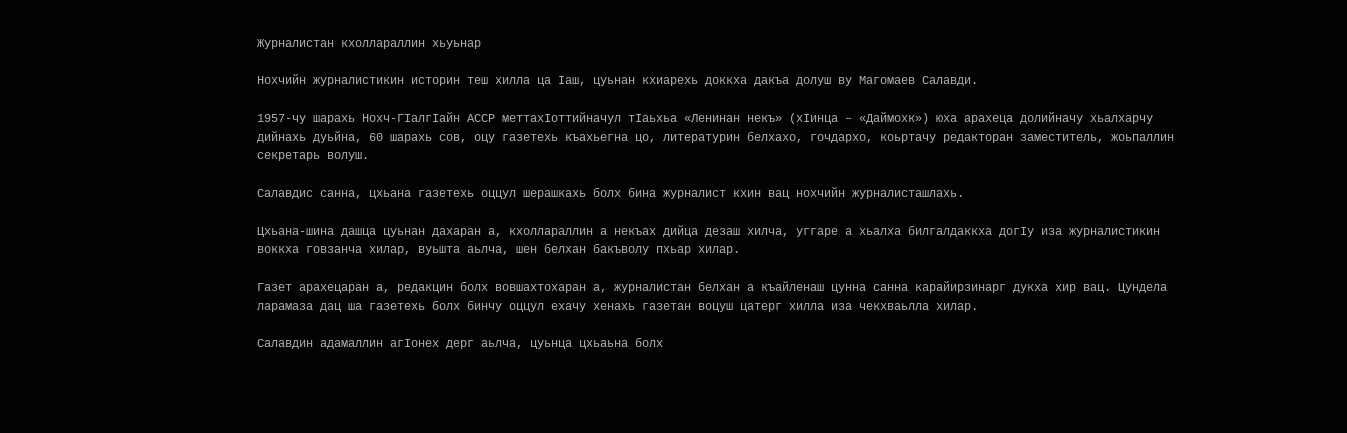Журналистан кхоллараллин хьуьнар

Нохчийн журналистикин историн теш хилла ца Iаш, цуьнан кхиарехь доккха дакъа долуш ву Магомаев Салавди.

1957-чу шарахь Нохч-ГIалгIайн АССР меттахIоттийначул тIаьхьа «Ленинан некъ» (хIинца – «Даймохк») юха арахеца долийначу хьалхарчу дийнахь дуьйна, 60 шарахь сов, оцу газетехь къахьегна цо, литературин белхахо, гочдархо, коьртачу редакторан заместитель, жоьпаллин секретарь волуш.

Салавдис санна, цхьана газетехь оццул шерашкахь болх бина журналист кхин вац нохчийн журналисташлахь.

Цхьана-шина дашца цуьнан дахаран а, кхоллараллин а некъах дийца дезаш хилча, уггаре а хьалха билгалдаккха догIу иза журналистикин воккха говзанча хилар, вуьшта аьлча, шен белхан бакъволу пхьар хилар.

Газет арахецаран а, редакцин болх вовшахтохаран а, журналистан белхан а къайленаш цунна санна карайирзинарг дукха хир вац. Цундела ларамаза дац ша газетехь болх бинчу оццул ехачу хенахь газетан воцуш цатерг хилла иза чекхваьлла хилар.

Салавдин адамаллин агIонех дерг аьлча, цуьнца цхьаьна болх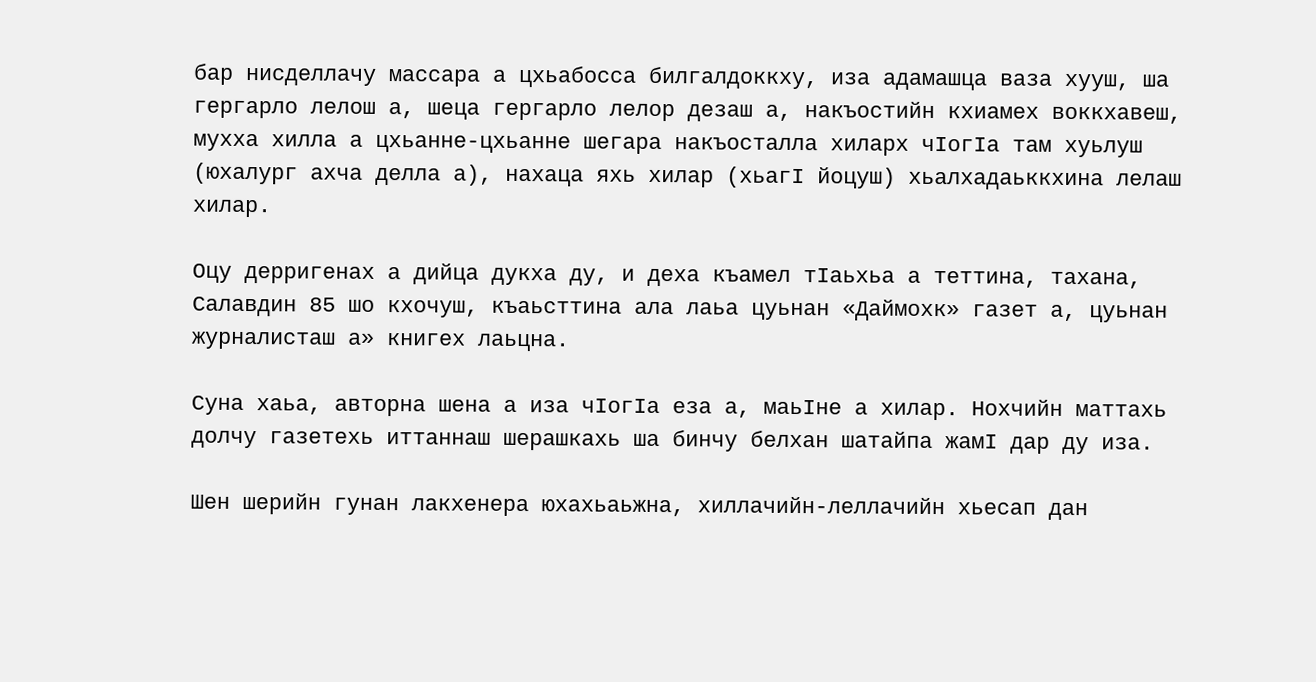бар нисделлачу массара а цхьабосса билгалдоккху, иза адамашца ваза хууш, ша гергарло лелош а, шеца гергарло лелор дезаш а, накъостийн кхиамех воккхавеш, мухха хилла а цхьанне-цхьанне шегара накъосталла хиларх чIогIа там хуьлуш (юхалург ахча делла а), нахаца яхь хилар (хьагI йоцуш) хьалхадаьккхина лелаш хилар.

Оцу дерригенах а дийца дукха ду, и деха къамел тIаьхьа а теттина, тахана, Салавдин 85 шо кхочуш, къаьсттина ала лаьа цуьнан «Даймохк» газет а, цуьнан журналисташ а» книгех лаьцна.

Суна хаьа, авторна шена а иза чIогIа еза а, маьIне а хилар. Нохчийн маттахь долчу газетехь иттаннаш шерашкахь ша бинчу белхан шатайпа жамI дар ду иза.

Шен шерийн гунан лакхенера юхахьаьжна, хиллачийн-леллачийн хьесап дан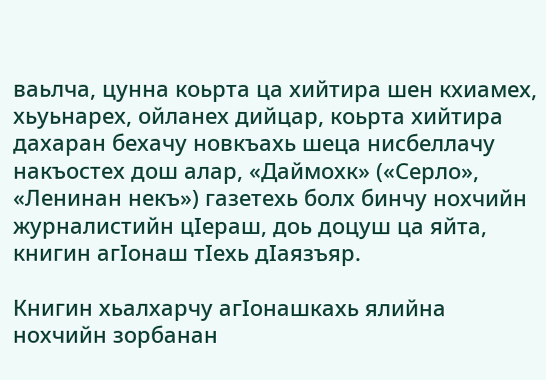ваьлча, цунна коьрта ца хийтира шен кхиамех, хьуьнарех, ойланех дийцар, коьрта хийтира дахаран бехачу новкъахь шеца нисбеллачу накъостех дош алар, «Даймохк» («Серло», «Ленинан некъ») газетехь болх бинчу нохчийн журналистийн цIераш, доь доцуш ца яйта, книгин агIонаш тIехь дIаязъяр.

Книгин хьалхарчу агIонашкахь ялийна нохчийн зорбанан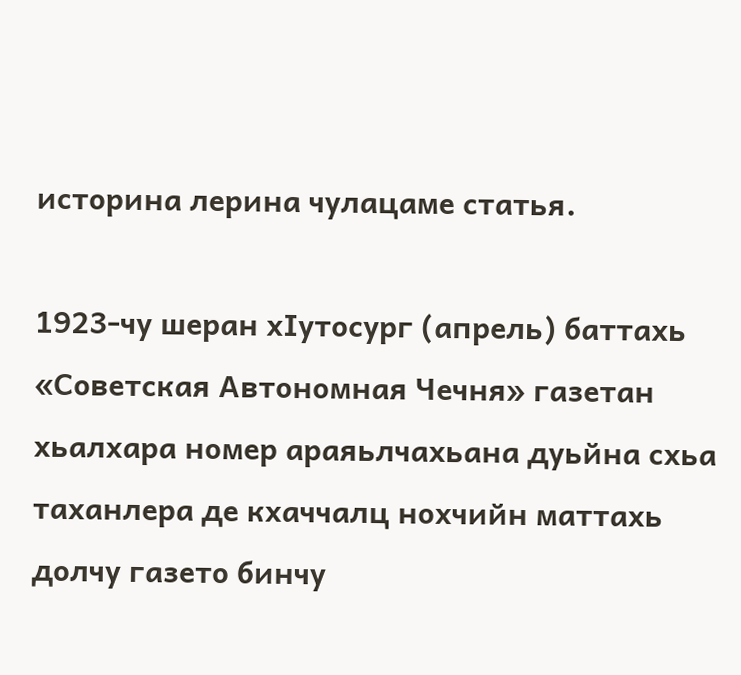историна лерина чулацаме статья.

1923-чу шеран хIутосург (апрель) баттахь «Советская Автономная Чечня» газетан хьалхара номер араяьлчахьана дуьйна схьа таханлера де кхаччалц нохчийн маттахь долчу газето бинчу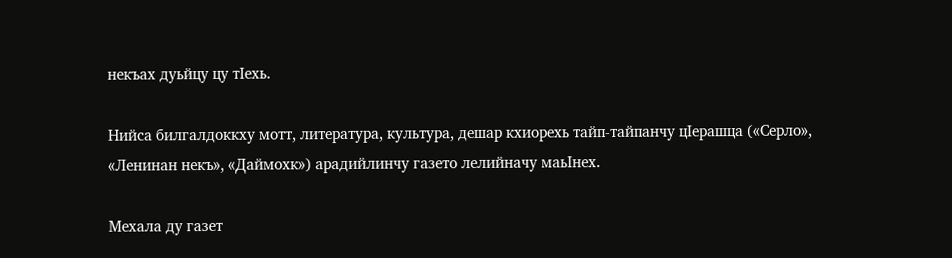некъах дуьйцу цу тIехь.

Нийса билгалдоккху мотт, литература, культура, дешар кхиорехь тайп-тайпанчу цIерашца («Серло», «Ленинан некъ», «Даймохк») арадийлинчу газето лелийначу маьIнех.

Мехала ду газет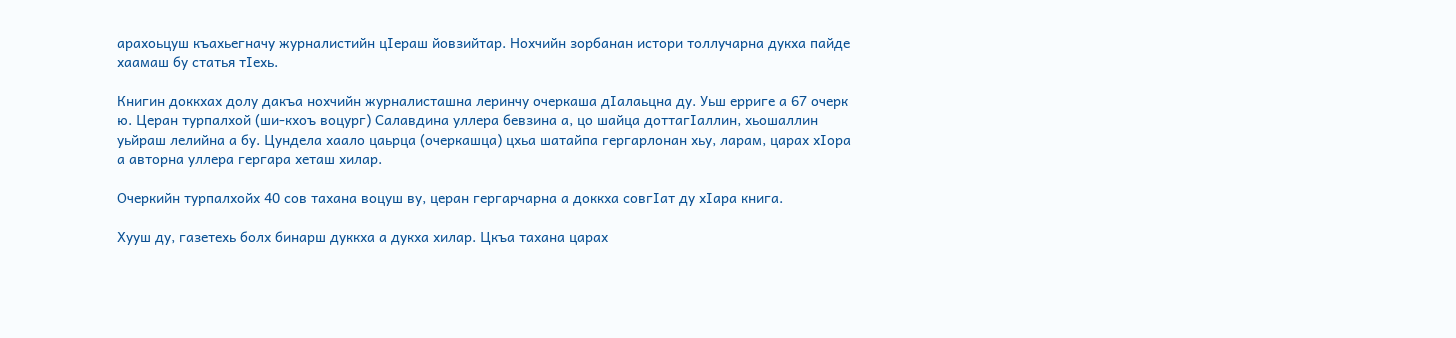арахоьцуш къахьегначу журналистийн цIераш йовзийтар. Нохчийн зорбанан истори толлучарна дукха пайде хаамаш бу статья тIехь.

Книгин доккхах долу дакъа нохчийн журналисташна леринчу очеркаша дIалаьцна ду. Уьш ерриге а 67 очерк ю. Церан турпалхой (ши-кхоъ воцург) Салавдина уллера бевзина а, цо шайца доттагIаллин, хьошаллин уьйраш лелийна а бу. Цундела хаало цаьрца (очеркашца) цхьа шатайпа гергарлонан хьу, ларам, царах хIора а авторна уллера гергара хеташ хилар.

Очеркийн турпалхойх 40 сов тахана воцуш ву, церан гергарчарна а доккха совгIат ду хIара книга.

Хууш ду, газетехь болх бинарш дуккха а дукха хилар. Цкъа тахана царах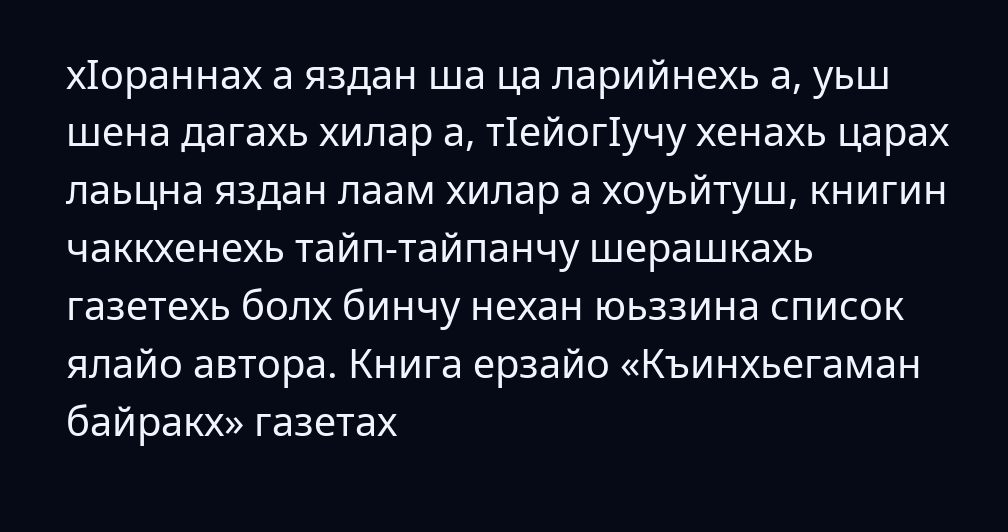хIораннах а яздан ша ца ларийнехь а, уьш шена дагахь хилар а, тIейогIучу хенахь царах лаьцна яздан лаам хилар а хоуьйтуш, книгин чаккхенехь тайп-тайпанчу шерашкахь газетехь болх бинчу нехан юьззина список ялайо автора. Книга ерзайо «Къинхьегаман байракх» газетах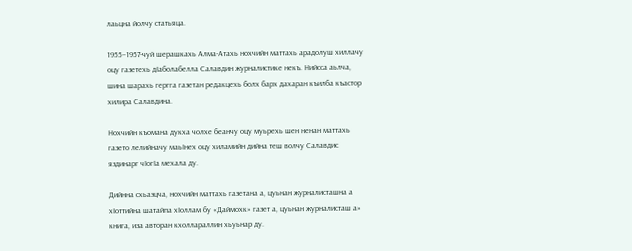лаьцна йолчу статьяца.

1955–1957-чуй шерашкахь Алма-Атахь нохчийн маттахь арадолуш хиллачу оцу газетехь дIаболабелла Салавдин журналистике некъ. Нийсса аьлча, шина шарахь гергга газетан редакцехь болх барх дахаран къилба къастор хилира Салавдина.

Нохчийн къомана дукха чолхе беанчу оцу муьрехь шен ненан маттахь газето лелийначу маьIнех оцу хиламийн дийна теш волчу Салавдис яздинарг чIогIа мехала ду.

Дийнна схьаэцча, нохчийн маттахь газетана а, цуьнан журналисташна а хIоттийна шатайпа хIоллам бу «Даймохк» газет а, цуьнан журналисташ а» книга, иза авторан кхоллараллин хьуьнар ду.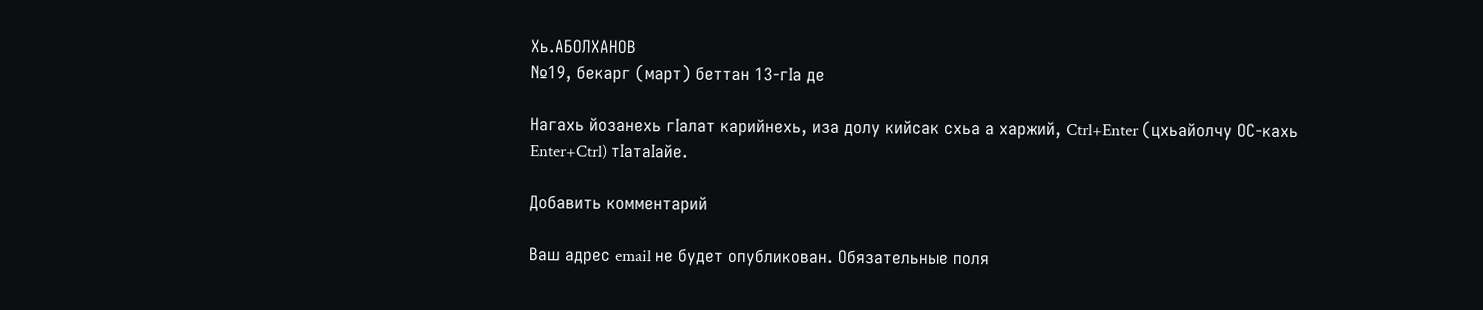Хь.АБОЛХАНОВ
№19, бекарг (март) беттан 13-гIа де

Нагахь йозанехь гIалат карийнехь, иза долу кийсак схьа а харжий, Ctrl+Enter (цхьайолчу ОС-кахь Enter+Ctrl) тIатаIайе.

Добавить комментарий

Ваш адрес email не будет опубликован. Обязательные поля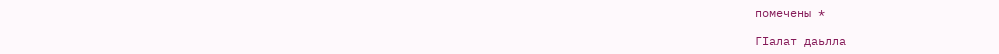помечены *

ГIалат даьлла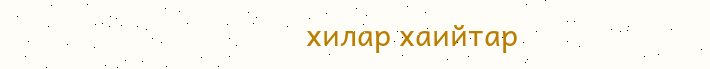хилар хаийтар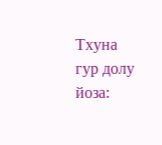Тхуна гур долу йоза: